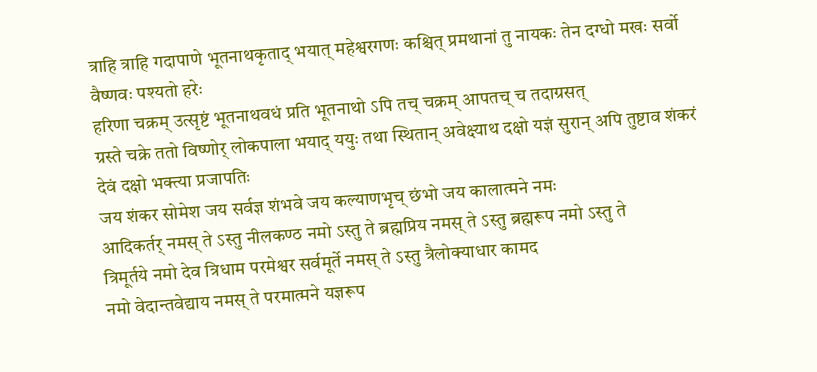त्राहि त्राहि गदापाणे भूतनाथकृताद् भयात् महेश्वरगणः कश्चित् प्रमथानां तु नायकः तेन दग्धो मखः सर्वो वैष्णवः पश्यतो हरेः
हरिणा चक्रम् उत्सृष्टं भूतनाथवधं प्रति भूतनाथो ऽपि तच् चक्रम् आपतच् च तदाग्रसत्
ग्रस्ते चक्रे ततो विष्णोर् लोकपाला भयाद् ययुः तथा स्थितान् अवेक्ष्याथ दक्षो यज्ञं सुरान् अपि तुष्टाव शंकरं देवं दक्षो भक्त्या प्रजापतिः
जय शंकर सोमेश जय सर्वज्ञ शंभवे जय कल्याणभृच् छंभो जय कालात्मने नमः
आदिकर्तर् नमस् ते ऽस्तु नीलकण्ठ नमो ऽस्तु ते ब्रह्मप्रिय नमस् ते ऽस्तु ब्रह्मरूप नमो ऽस्तु ते
त्रिमूर्तये नमो देव त्रिधाम परमेश्वर सर्वमूर्ते नमस् ते ऽस्तु त्रैलोक्याधार कामद
नमो वेदान्तवेद्याय नमस् ते परमात्मने यज्ञरूप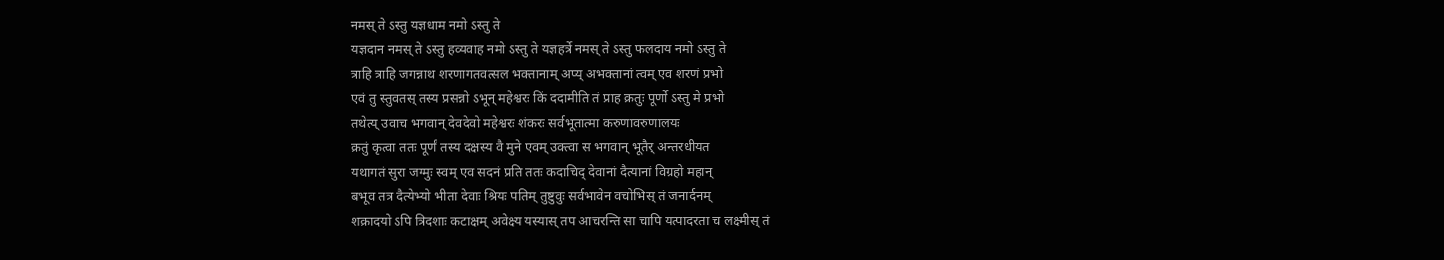नमस् ते ऽस्तु यज्ञधाम नमो ऽस्तु ते
यज्ञदान नमस् ते ऽस्तु हव्यवाह नमो ऽस्तु ते यज्ञहर्त्रे नमस् ते ऽस्तु फलदाय नमो ऽस्तु ते
त्राहि त्राहि जगन्नाथ शरणागतवत्सल भक्तानाम् अप्य् अभक्तानां त्वम् एव शरणं प्रभो
एवं तु स्तुवतस् तस्य प्रसन्नो ऽभून् महेश्वरः किं ददामीति तं प्राह क्रतुः पूर्णो ऽस्तु मे प्रभो
तथेत्य् उवाच भगवान् देवदेवो महेश्वरः शंकरः सर्वभूतात्मा करुणावरुणालयः
क्रतुं कृत्वा ततः पूर्णं तस्य दक्षस्य वै मुने एवम् उक्त्वा स भगवान् भूतैर् अन्तरधीयत
यथागतं सुरा जग्मुः स्वम् एव सदनं प्रति ततः कदाचिद् देवानां दैत्यानां विग्रहो महान्
बभूव तत्र दैत्येभ्यो भीता देवाः श्रियः पतिम् तुष्टुवुः सर्वभावेन वचोभिस् तं जनार्दनम्
शक्रादयो ऽपि त्रिदशाः कटाक्षम् अवेक्ष्य यस्यास् तप आचरन्ति सा चापि यत्पादरता च लक्ष्मीस् तं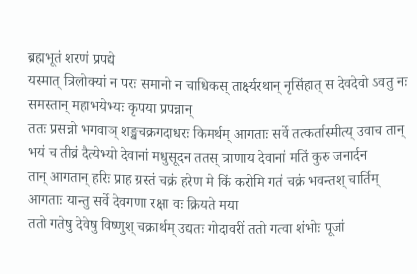ब्रह्मभूतं शरणं प्रपद्ये
यस्मात् त्रिलोक्यां न परः समानो न चाधिकस् तार्क्ष्यरथान् नृसिंहात् स देवदेवो ऽवतु नः समस्तान् महाभयेभ्यः कृपया प्रपन्नान्
ततः प्रसन्नो भगवाञ् शङ्खचक्रगदाधरः किमर्थम् आगताः सर्वे तत्कर्तास्मीत्य् उवाच तान्
भयं च तीव्रं दैत्येभ्यो देवानां मधुसूदन ततस् त्राणाय देवानां मतिं कुरु जनार्दन
तान् आगतान् हरिः प्राह ग्रस्तं चक्रं हरेण मे किं करोमि गतं चक्रं भवन्तश् चार्तिम् आगताः यान्तु सर्वे देवगणा रक्षा वः क्रियते मया
ततो गतेषु देवेषु विष्णुश् चक्रार्थम् उद्यतः गोदावरीं ततो गत्वा शंभोः पूजां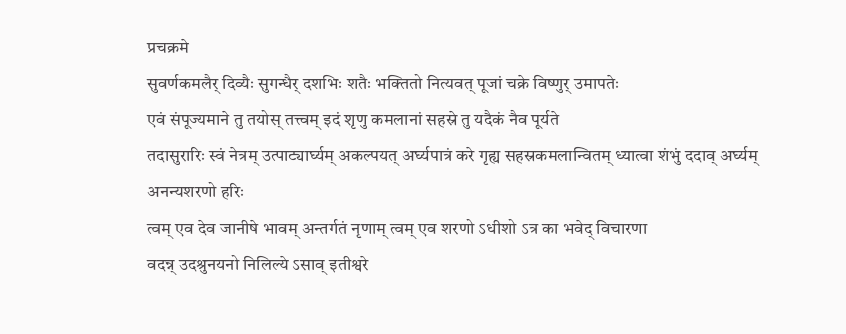प्रचक्रमे
सुवर्णकमलैर् दिव्यैः सुगन्धैर् दशभिः शतैः भक्तितो नित्यवत् पूजां चक्रे विष्णुर् उमापतेः
एवं संपूज्यमाने तु तयोस् तत्त्वम् इदं शृणु कमलानां सहस्रे तु यदैकं नैव पूर्यते
तदासुरारिः स्वं नेत्रम् उत्पाट्यार्घ्यम् अकल्पयत् अर्घ्यपात्रं करे गृह्य सहस्रकमलान्वितम् ध्यात्वा शंभुं ददाव् अर्घ्यम् अनन्यशरणो हरिः
त्वम् एव देव जानीषे भावम् अन्तर्गतं नृणाम् त्वम् एव शरणो ऽधीशो ऽत्र का भवेद् विचारणा
वदन्न् उदश्रुनयनो निलिल्ये ऽसाव् इतीश्वरे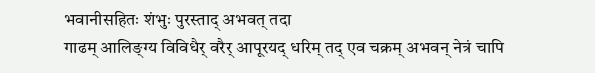भवानीसहितः शंभुः पुरस्ताद् अभवत् तदा
गाढम् आलिङ्ग्य विविधैर् वरैर् आपूरयद् धरिम् तद् एव चक्रम् अभवन् नेत्रं चापि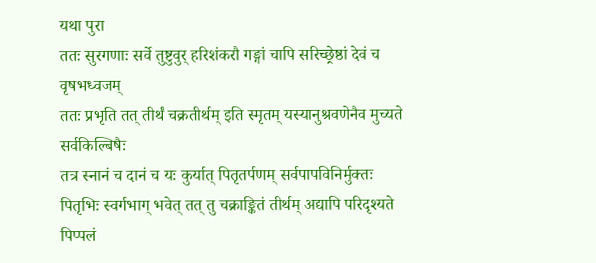यथा पुरा
ततः सुरगणाः सर्वे तुष्टुवुर् हरिशंकरौ गङ्गां चापि सरिच्छ्रेष्ठां देवं च वृषभध्वजम्
ततः प्रभृति तत् तीर्थं चक्रतीर्थम् इति स्मृतम् यस्यानुश्रवणेनैव मुच्यते सर्वकिल्बिषैः
तत्र स्नानं च दानं च यः कुर्यात् पितृतर्पणम् सर्वपापविनिर्मुक्तः पितृभिः स्वर्गभाग् भवेत् तत् तु चक्राङ्कितं तीर्थम् अद्यापि परिदृश्यते
पिप्पलं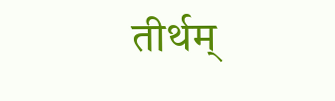तीर्थम्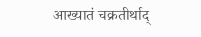आख्यातं चक्रतीर्थाद्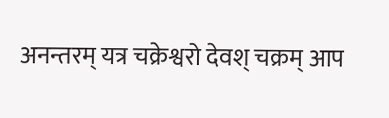अनन्तरम् यत्र चक्रेश्वरो देवश् चक्रम् आप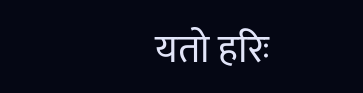यतो हरिः